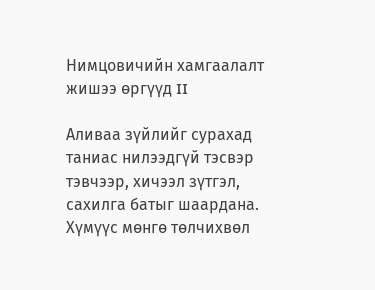Нимцовичийн хамгаалалт жишээ өргүүд II

Аливаа зүйлийг сурахад таниас нилээдгүй тэсвэр тэвчээр, хичээл зүтгэл, сахилга батыг шаардана. Хүмүүс мөнгө төлчихвөл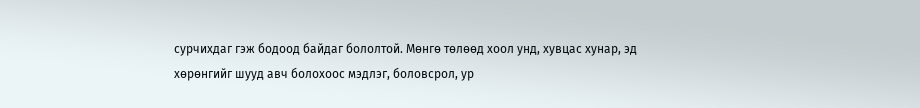сурчихдаг гэж бодоод байдаг бололтой. Мөнгө төлөөд хоол унд, хувцас хунар, эд хөрөнгийг шууд авч болохоос мэдлэг, боловсрол, ур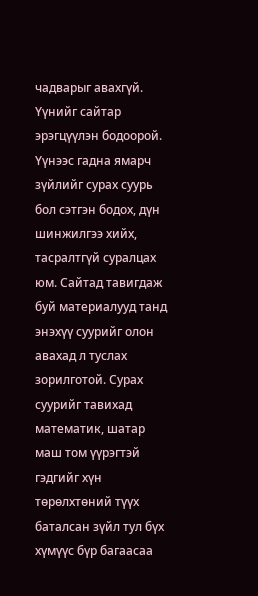чадварыг авахгүй. Үүнийг сайтар эрэгцүүлэн бодоорой. Үүнээс гадна ямарч зүйлийг сурах суурь бол сэтгэн бодох, дүн шинжилгээ хийх, тасралтгүй суралцах юм. Сайтад тавигдаж буй материалууд танд энэхүү суурийг олон авахад л туслах зорилготой. Сурах суурийг тавихад математик, шатар маш том үүрэгтэй гэдгийг хүн төрөлхтөний түүх баталсан зүйл тул бүх хүмүүс бүр багаасаа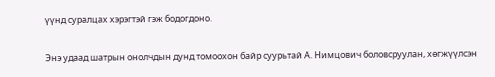үүнд суралцах хэрэгтэй гэж бодогдоно.

Энэ удаад шатрын онолчдын дунд томоохон байр суурьтай А. Нимцович боловсруулан, хөгжүүлсэн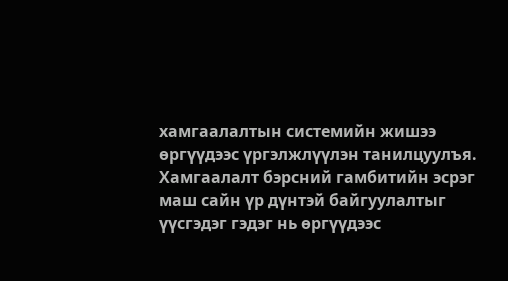хамгаалалтын системийн жишээ өргүүдээс үргэлжлүүлэн танилцуулъя. Хамгаалалт бэрсний гамбитийн эсрэг маш сайн үр дүнтэй байгуулалтыг үүсгэдэг гэдэг нь өргүүдээс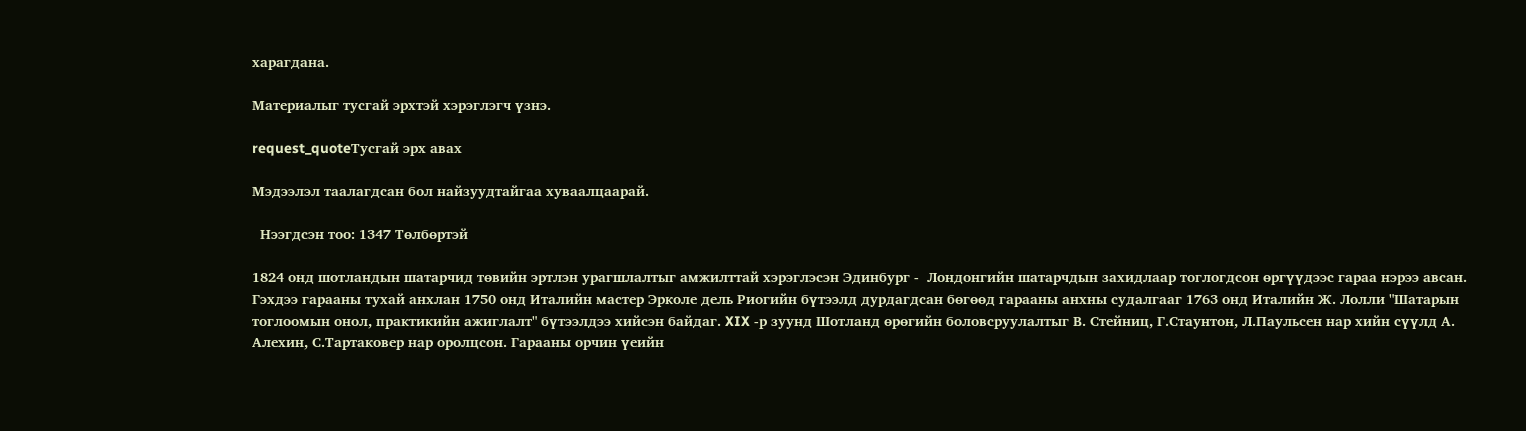харагдана.

Материалыг тусгай эрхтэй хэрэглэгч үзнэ.

request_quoteТусгай эрх авах

Мэдээлэл таалагдсан бол найзуудтайгаа хуваалцаарай.

  Нээгдсэн тоо: 1347 Төлбөртэй

1824 онд шотландын шатарчид төвийн эртлэн урагшлалтыг амжилттай хэрэглэсэн Эдинбург -  Лондонгийн шатарчдын захидлаар тоглогдсон өргүүдээс гараа нэрээ авсан. Гэхдээ гарааны тухай анхлан 1750 онд Италийн мастер Эрколе дель Риогийн бүтээлд дурдагдсан бөгөөд гарааны анхны судалгааг 1763 онд Италийн Ж. Лолли "Шатарын тоглоомын онол, практикийн ажиглалт" бүтээлдээ хийсэн байдаг. XIX -р зуунд Шотланд өрөгийн боловсруулалтыг В. Стейниц, Г.Стаунтон, Л.Паульсен нар хийн сүүлд А. Алехин, С.Тартаковер нар оролцсон. Гарааны орчин үеийн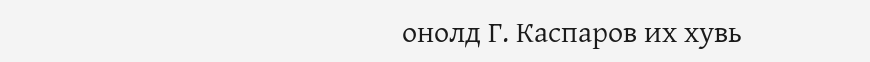онолд Г. Каспаров их хувь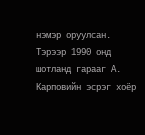нэмэр оруулсан. Тэрээр 1990 онд шотланд гарааг А. Карповийн эсрэг хоёр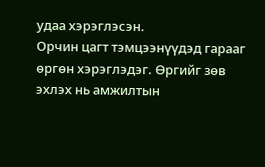удаа хэрэглэсэн.
Орчин цагт тэмцээнүүдэд гарааг өргөн хэрэглэдэг. Өргийг зөв эхлэх нь амжилтын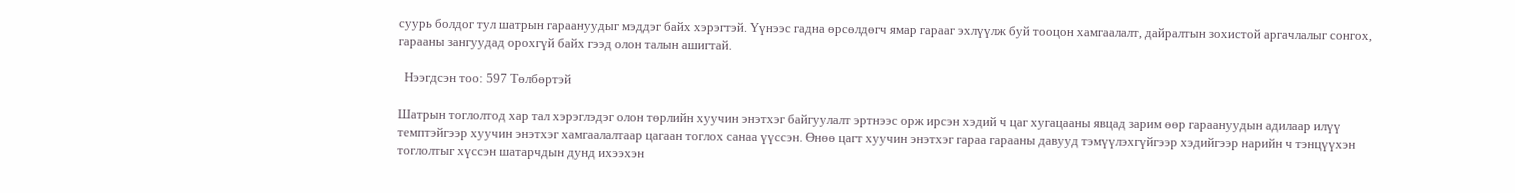суурь болдог тул шатрын гараануудыг мэддэг байх хэрэгтэй. Үүнээс гадна өрсөлдөгч ямар гарааг эхлүүлж буй тооцон хамгаалалт, дайралтын зохистой аргачлалыг сонгох, гарааны зангуудад орохгүй байх гээд олон талын ашигтай.

  Нээгдсэн тоо: 597 Төлбөртэй

Шатрын тоглолтод хар тал хэрэглэдэг олон төрлийн хуучин энэтхэг байгуулалт эртнээс орж ирсэн хэдий ч цаг хугацааны явцад зарим өөр гараануудын адилаар илүү темптэйгээр хуучин энэтхэг хамгаалалтаар цагаан тоглох санаа үүссэн. Өнөө цагт хуучин энэтхэг гараа гарааны давууд тэмүүлэхгүйгээр хэдийгээр нарийн ч тэнцүүхэн тоглолтыг хүссэн шатарчдын дунд ихээхэн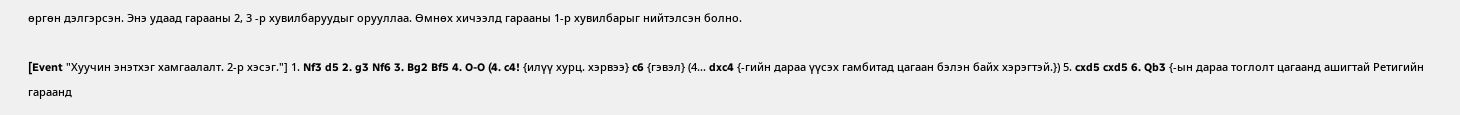өргөн дэлгэрсэн. Энэ удаад гарааны 2, 3 -р хувилбаруудыг орууллаа. Өмнөх хичээлд гарааны 1-р хувилбарыг нийтэлсэн болно.

[Event "Хуучин энэтхэг хамгаалалт. 2-р хэсэг."] 1. Nf3 d5 2. g3 Nf6 3. Bg2 Bf5 4. O-O (4. c4! {илүү хурц. хэрвээ} c6 {гэвэл} (4... dxc4 {-гийн дараа үүсэх гамбитад цагаан бэлэн байх хэрэгтэй.}) 5. cxd5 cxd5 6. Qb3 {-ын дараа тоглолт цагаанд ашигтай Ретигийн гараанд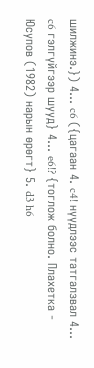шилжинэ.}) 4... c6 ({цагаан 4. c4! нүүдлээс татгалзвал 4... c6 гэлгүйгээр шууд} 4... e6!? {тоглож болно. Плахетка - Юсупов (1982) нарын өрөгт} 5. d3 h6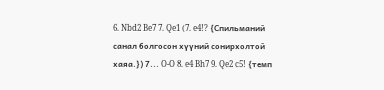6. Nbd2 Be7 7. Qe1 (7. e4!? {Спильманий санал болгосон хүүний сонирхолтой хаяа.}) 7... O-O 8. e4 Bh7 9. Qe2 c5! {темп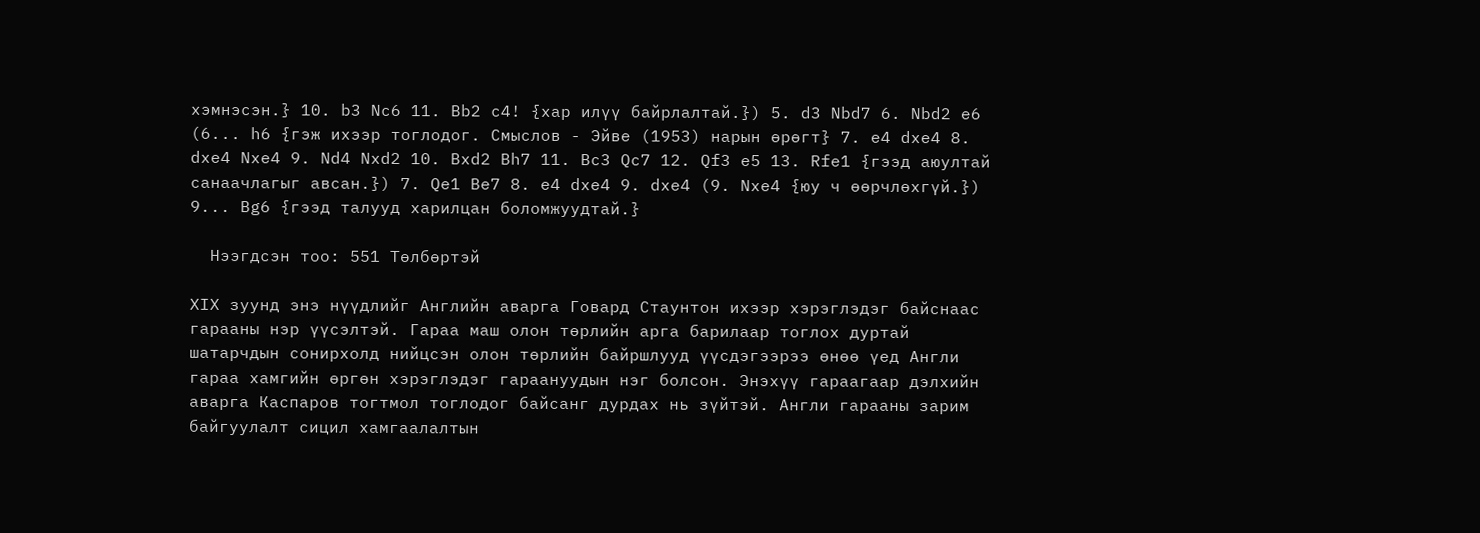хэмнэсэн.} 10. b3 Nc6 11. Bb2 c4! {хар илүү байрлалтай.}) 5. d3 Nbd7 6. Nbd2 e6 (6... h6 {гэж ихээр тоглодог. Смыслов - Эйве (1953) нарын өрөгт} 7. e4 dxe4 8. dxe4 Nxe4 9. Nd4 Nxd2 10. Bxd2 Bh7 11. Bc3 Qc7 12. Qf3 e5 13. Rfe1 {гээд аюултай санаачлагыг авсан.}) 7. Qe1 Be7 8. e4 dxe4 9. dxe4 (9. Nxe4 {юу ч өөрчлөхгүй.}) 9... Bg6 {гээд талууд харилцан боломжуудтай.}

  Нээгдсэн тоо: 551 Төлбөртэй

XIX зуунд энэ нүүдлийг Английн аварга Говард Стаунтон ихээр хэрэглэдэг байснаас гарааны нэр үүсэлтэй. Гараа маш олон төрлийн арга барилаар тоглох дуртай шатарчдын сонирхолд нийцсэн олон төрлийн байршлууд үүсдэгээрээ өнөө үед Англи гараа хамгийн өргөн хэрэглэдэг гараануудын нэг болсон. Энэхүү гараагаар дэлхийн аварга Каспаров тогтмол тоглодог байсанг дурдах нь зүйтэй. Англи гарааны зарим байгуулалт сицил хамгаалалтын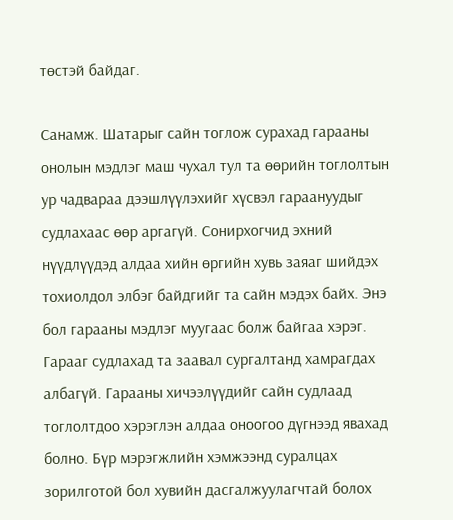төстэй байдаг.

Санамж. Шатарыг сайн тоглож сурахад гарааны онолын мэдлэг маш чухал тул та өөрийн тоглолтын ур чадвараа дээшлүүлэхийг хүсвэл гараануудыг судлахаас өөр аргагүй. Сонирхогчид эхний нүүдлүүдэд алдаа хийн өргийн хувь заяаг шийдэх тохиолдол элбэг байдгийг та сайн мэдэх байх. Энэ бол гарааны мэдлэг муугаас болж байгаа хэрэг. Гарааг судлахад та заавал сургалтанд хамрагдах албагүй. Гарааны хичээлүүдийг сайн судлаад тоглолтдоо хэрэглэн алдаа оноогоо дүгнээд явахад болно. Бүр мэрэгжлийн хэмжээнд суралцах зорилготой бол хувийн дасгалжуулагчтай болох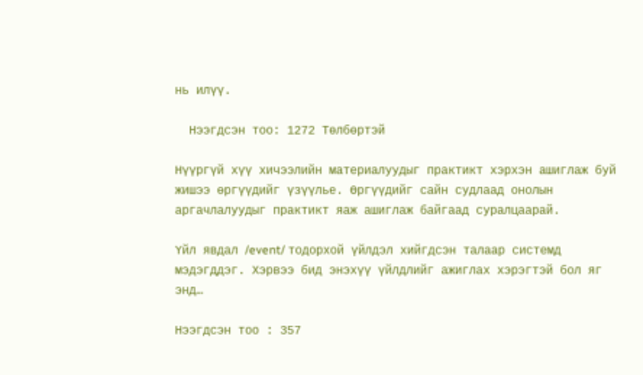нь илүү.

  Нээгдсэн тоо: 1272 Төлбөртэй

Нүүргүй хүү хичээлийн материалуудыг практикт хэрхэн ашиглаж буй жишээ өргүүдийг үзүүлье. Өргүүдийг сайн судлаад онолын аргачлалуудыг практикт яаж ашиглаж байгаад суралцаарай.

Үйл явдал /event/ тодорхой үйлдэл хийгдсэн талаар системд мэдэгддэг. Хэрвээ бид энэхүү үйлдлийг ажиглах хэрэгтэй бол яг энд…

Нээгдсэн тоо : 357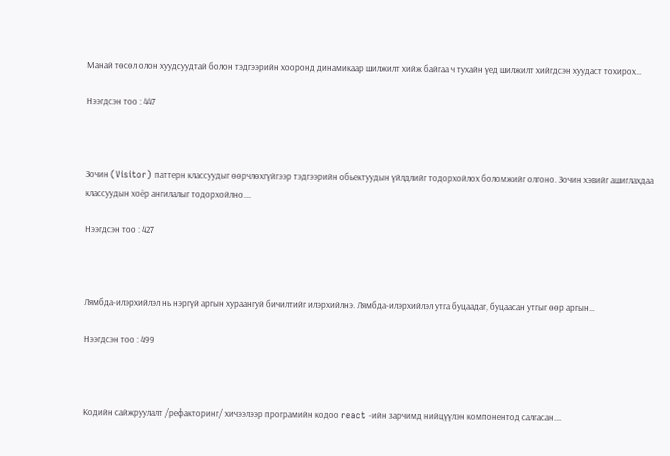Манай төсөл олон хуудсуудтай болон тэдгээрийн хооронд динамикаар шилжилт хийж байгаа ч тухайн үед шилжилт хийгдсэн хуудаст тохирох…

Нээгдсэн тоо : 447



Зочин (Visitor) паттерн классуудыг өөрчлөхгүйгээр тэдгээрийн обьектуудын үйлдлийг тодорхойлох боломжийг олгоно. Зочин хэвийг ашиглахдаа классуудын хоёр ангилалыг тодорхойлно.…

Нээгдсэн тоо : 427



Лямбда-илэрхийлэл нь нэргүй аргын хураангуй бичилтийг илэрхийлнэ. Лямбда-илэрхийлэл утга буцаадаг, буцаасан утгыг өөр аргын…

Нээгдсэн тоо : 499



Кодийн сайжруулалт /рефакторинг/ хичээлээр програмийн кодоо react -ийн зарчимд нийцүүлэн компонентод салгасан.…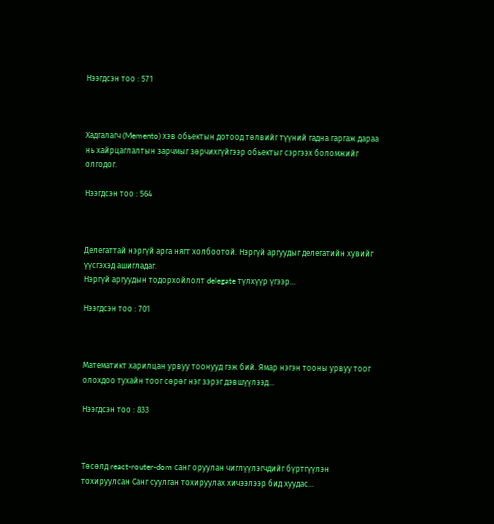Нээгдсэн тоо : 571



Хадгалагч (Memento) хэв обьектын дотоод төлвийг түүний гадна гаргаж дараа нь хайрцаглалтын зарчмыг зөрчихгүйгээр обьектыг сэргээх боломжийг олгодог.

Нээгдсэн тоо : 564



Делегаттай нэргүй арга нягт холбоотой. Нэргүй аргуудыг делегатийн хувийг үүсгэхэд ашигладаг.
Нэргүй аргуудын тодорхойлолт delegate түлхүүр үгээр…

Нээгдсэн тоо : 701



Математикт харилцан урвуу тоонууд гэж бий. Ямар нэгэн тооны урвуу тоог олохдоо тухайн тоог сөрөг нэг зэрэг дэвшүүлээд…

Нээгдсэн тоо : 833



Төсөлд react-router-dom санг оруулан чиглүүлэгчдийг бүртгүүлэн тохируулсан Санг суулган тохируулах хичээлээр бид хуудас…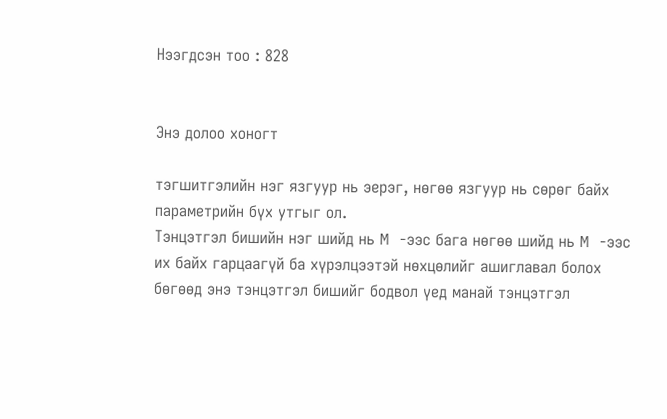Нээгдсэн тоо : 828


Энэ долоо хоногт

тэгшитгэлийн нэг язгуур нь эерэг, нөгөө язгуур нь сөрөг байх параметрийн бүх утгыг ол.
Тэнцэтгэл бишийн нэг шийд нь M -ээс бага нөгөө шийд нь M -ээс их байх гарцаагүй ба хүрэлцээтэй нөхцөлийг ашиглавал болох бөгөөд энэ тэнцэтгэл бишийг бодвол үед манай тэнцэтгэл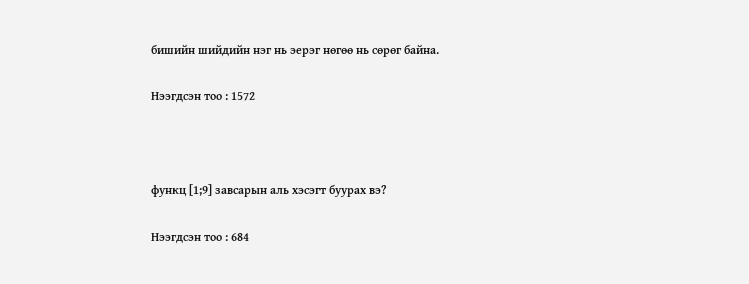бишийн шийдийн нэг нь эерэг нөгөө нь сөрөг байна.

Нээгдсэн тоо : 1572



функц [1;9] завсарын аль хэсэгт буурах вэ?

Нээгдсэн тоо : 684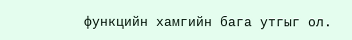функцийн хамгийн бага утгыг ол.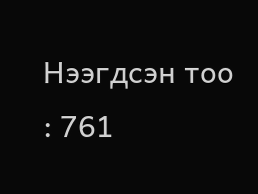Нээгдсэн тоо : 761